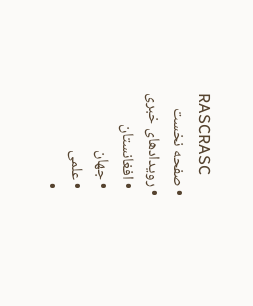RASCRASC
  • صفحه نخست
  • رویدادهای خبری
    • افغانستان
    • جهان
    • علمی
    •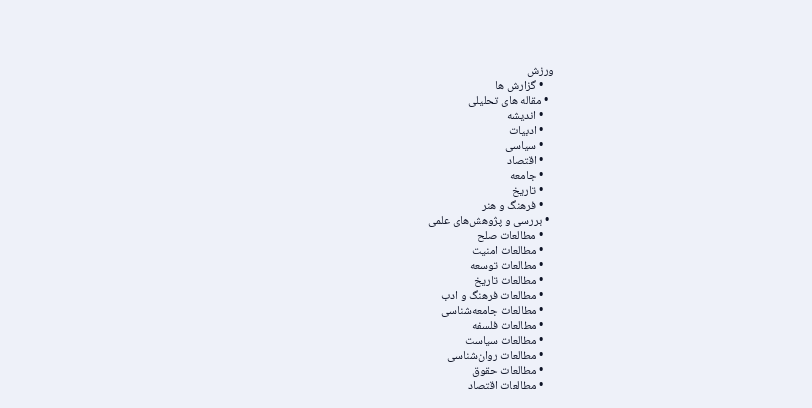ورزش
    • گزارش ها
  • مقاله های تحلیلی
    • اندیشه
    • ادبیات
    • سیاسی
    • اقتصاد
    • جامعه
    • تاریخ
    • فرهنگ و هنر
  • بررسی و پژوهش‌های علمی
    • مطالعات صلح
    • مطالعات امنیت
    • مطالعات توسعه
    • مطالعات تاریخ
    • مطالعات فرهنگ و ادب
    • مطالعات جامعه‌شناسی
    • مطالعات فلسفه
    • مطالعات سیاست
    • مطالعات روان‌شناسی
    • مطالعات حقوق
    • مطالعات اقتصاد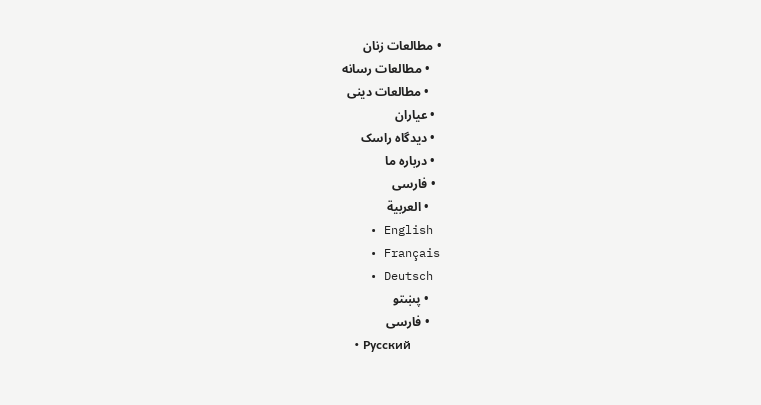• مطالعات زنان
    • مطالعات رسانه
    • مطالعات دینی
  • عیاران
  • دیدگاه راسک
  • درباره ما
  • فارسی
    • العربية
    • English
    • Français
    • Deutsch
    • پښتو
    • فارسی
    • Русский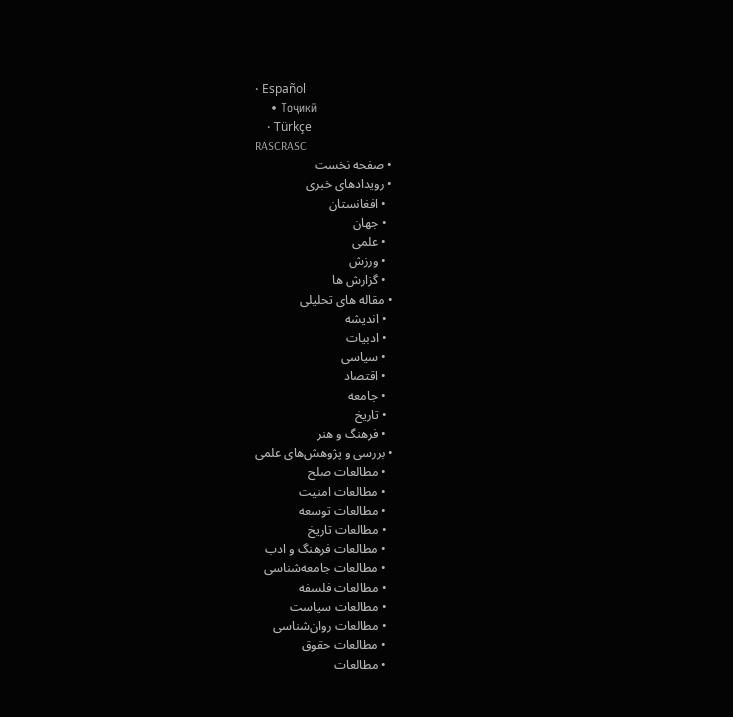• Español
    • Тоҷикӣ
    • Türkçe
RASCRASC
  • صفحه نخست
  • رویدادهای خبری
    • افغانستان
    • جهان
    • علمی
    • ورزش
    • گزارش ها
  • مقاله های تحلیلی
    • اندیشه
    • ادبیات
    • سیاسی
    • اقتصاد
    • جامعه
    • تاریخ
    • فرهنگ و هنر
  • بررسی و پژوهش‌های علمی
    • مطالعات صلح
    • مطالعات امنیت
    • مطالعات توسعه
    • مطالعات تاریخ
    • مطالعات فرهنگ و ادب
    • مطالعات جامعه‌شناسی
    • مطالعات فلسفه
    • مطالعات سیاست
    • مطالعات روان‌شناسی
    • مطالعات حقوق
    • مطالعات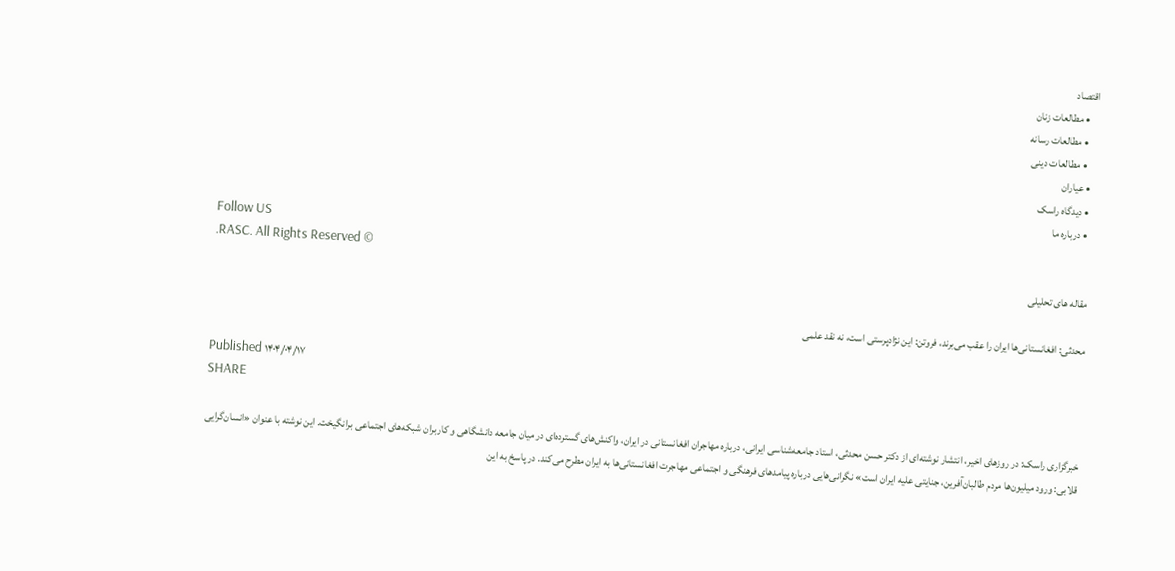اقتصاد
    • مطالعات زنان
    • مطالعات رسانه
    • مطالعات دینی
  • عیاران
  • دیدگاه راسک
  • درباره ما
Follow US
.RASC. All Rights Reserved ©
مقاله های تحلیلی

محدثی: افغانستانی‌ها ایران را عقب می‌برند، فروتن: این نژادپرستی است، نه نقد علمی

Published ۱۴۰۴/۰۴/۱۷
SHARE

خبرگزاری راسک: در روزهای اخیر، انتشار نوشته‌ای از دکتر حسن محدثی، استاد جامعه‌شناسی ایرانی، درباره مهاجران افغانستانی در ایران، واکنش‌های گسترده‌ای در میان جامعه دانشگاهی و کاربران شبکه‌های اجتماعی برانگیخت. این نوشته با عنوان «انسان‌گرایی قلابی: ورود میلیون‌ها مردم طالبان‌آفرین، جنایتی علیه ایران است» نگرانی‌هایی درباره پیامدهای فرهنگی و اجتماعی مهاجرت افغانستانی‌ها به ایران مطرح می‌کند. در پاسخ به این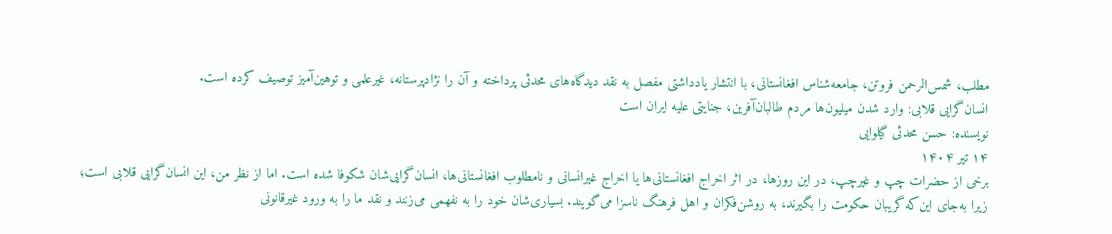مطلب، شمس‌الرحمن فروتن، جامعه‌شناس افغانستانی، با انتشار یادداشتی مفصل به نقد دیدگاه‌های محدثی پرداخته و آن را نژادپرستانه، غیرعلمی و توهین‌آمیز توصیف کرده است.
انسان‌گرایی قلابی: وارد شدن میلیون‌ها مردم طالبان‌آفرین، جنایتی علیه ایران است
نویسنده: حسن محدثی گیلوایی
۱۴ تیر ۱۴۰۴
برخی از حضرات چپ و غیرچپ، در این روزها، در اثر اخراج افغانستانی‌ها یا اخراج غیرانسانی و نامطلوب افغانستانی‌ها، انسان‌گرایی‌شان شکوفا شده است. اما از نظر من، این انسان‌گرایی قلابی است؛ زیرا به‌جای این‌که گریبان حکومت را بگیرند، به روشن‌فکران و اهل فرهنگ ناسزا می‌گویند. بسیاری‌شان خود را به نفهمی می‌زنند و نقد ما را به ورود غیرقانونی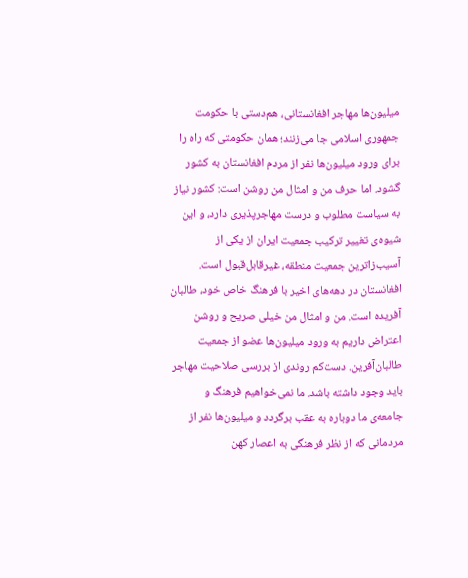میلیون‌ها مهاجر افغانستانی، هم‌دستی با حکومت جمهوری اسلامی جا می‌زنند؛ همان حکومتی که راه را برای ورود میلیون‌ها نفر از مردم افغانستان به کشور گشود. اما حرف من و امثال من روشن است: کشور نیاز به سیاست مطلوب و درست مهاجرپذیری دارد، و این شیوه‌ی تغییر ترکیب جمعیت ایران از یکی از آسیب‌زاترین جمعیت منطقه، غیرقابل‌قبول است.
افغانستان در دهه‌های اخیر با فرهنگ خاص خود، طالبان آفریده است. من و امثال من خیلی صریح و روشن اعتراض داریم به ورود میلیون‌ها عضو از جمعیت طالبان‌آفرین. دست‌کم روندی از بررسی صلاحیت مهاجر باید وجود داشته باشد. ما نمی‌خواهیم فرهنگ و جامعه‌ی ما دوباره به عقب برگردد و میلیون‌ها نفر از مردمانی که از نظر فرهنگی به اعصار کهن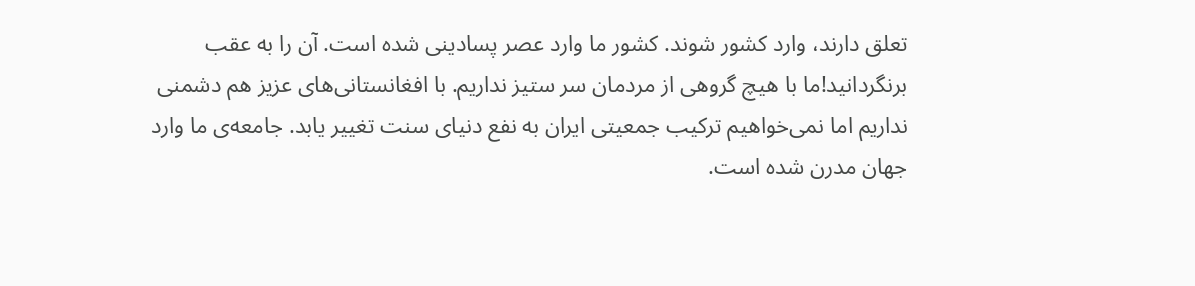تعلق دارند، وارد کشور شوند. کشور ما وارد عصر پسادینی شده است. آن را به عقب برنگردانید!ما با هیچ گروهی از مردمان سر ستیز نداریم. با افغانستانی‌های عزیز هم دشمنی نداریم اما نمی‌خواهیم ترکیب جمعیتی ایران به نفع دنیای سنت تغییر یابد. جامعه‌ی ما وارد جهان مدرن شده است.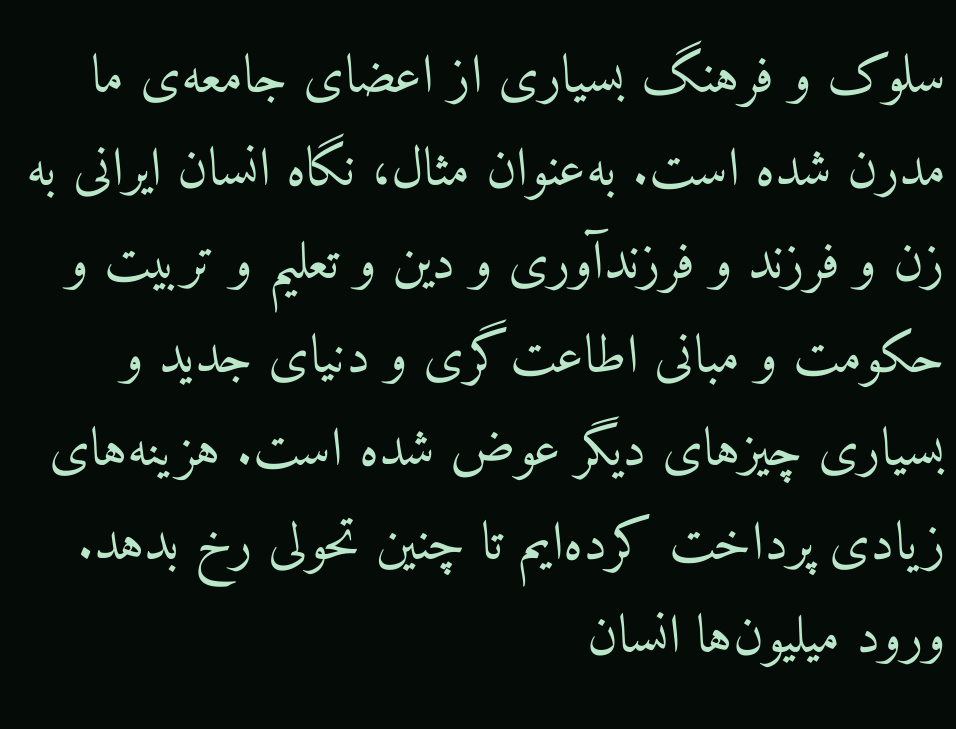سلوک و فرهنگ بسیاری از اعضای جامعه‌ی ما مدرن شده است. به‌عنوان مثال، نگاه انسان ایرانی به زن و فرزند و فرزندآوری و دین و تعلیم و تربیت و حکومت و مبانی اطاعت‌گری و دنیای جدید و بسیاری چیزهای دیگر عوض شده است. هزینه‌های زیادی پرداخت کرده‌ایم تا چنین تحولی رخ بدهد. ورود میلیون‌ها انسان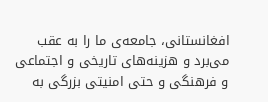افغانستانی، جامعه‌ی ما را به عقب می‌برد و هزینه‌‌‌های تاریخی و اجتماعی و فرهنگی و حتی امنیتی بزرگی به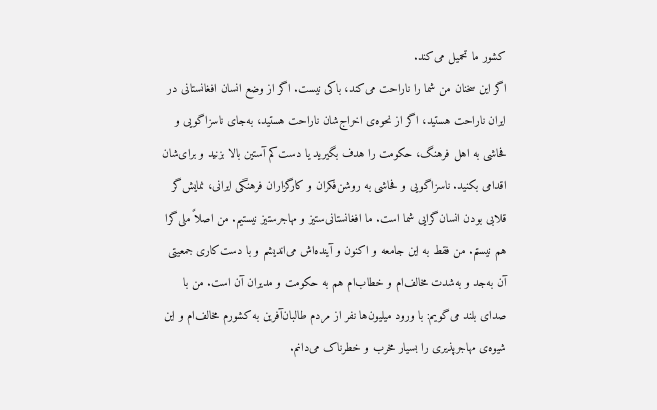کشور ما تحمیل می‌کند.
اگر این سخنان من شما را ناراحت می‌کند، باکی نیست. اگر از وضع انسان افغانستانی در ایران ناراحت هستید، اگر از نحوه‌ی اخراج‌شان ناراحت هستید، به‌جای ناسزاگویی و فحاشی به اهل فرهنگ، حکومت را هدف بگیرید یا دست‌کم آستین بالا بزنید و برای‌شان اقدامی بکنید. ناسزاگویی و فحاشی به روشن‌فکران و کارگزاران فرهنگی ایرانی، نمایش‌گر قلابی بودن انسان‌گرایی شما است. ما افغانستانی‌ستیز و مهاجرستیز نیستیم. من اصلاً ملی‌گرا هم نیستم. من فقط به این جامعه و اکنون و آینده‌اش می‌اندیشم و با دست‌کاری جمعیتی آن به‌جد و به‌شدت مخالف‌ام و خطاب‌ام هم به حکومت و مدیران آن است. من با صدای بلند می‌گویم: با ورود میلیون‌ها نفر از مردم طالبان‌آفرین به کشورم مخالف‌ام و این شیوه‌ی مهاجرپذیری را بسیار مخرب و خطرناک می‌دانم.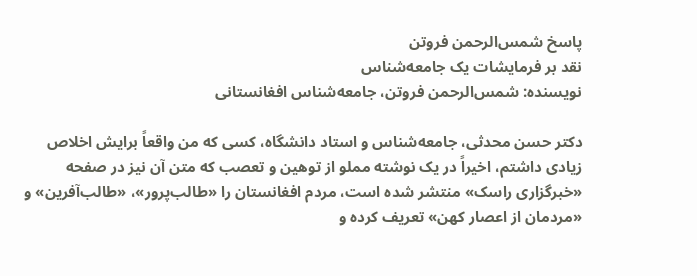پاسخ شمس‌الرحمن فروتن
نقد بر فرمایشات یک جامعه‌شناس
نویسنده: شمس‌الرحمن فروتن، جامعه‌شناس افغانستانی

دکتر حسن محدثی، جامعه‌شناس و استاد دانشگاه، کسی که من واقعاً برایش اخلاص زیادی داشتم، اخیراً در یک نوشته مملو از توهین و تعصب که متن آن نیز در صفحه «خبرگزاری راسک» منتشر شده است، مردم افغانستان را «طالب‌پرور»، «طالب‌آفرین» و «مردمان از اعصار کهن» تعریف کرده و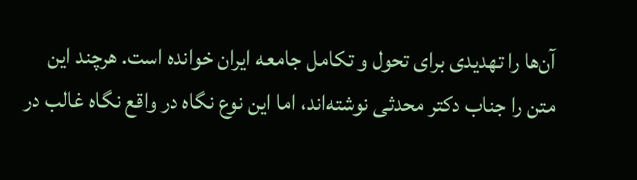آن‌ها را تهدیدی برای تحول و تکامل جامعه ایران خوانده است. هرچند این متن را جناب دکتر محدثی نوشته‌اند، اما این نوع نگاه در واقع نگاه غالب در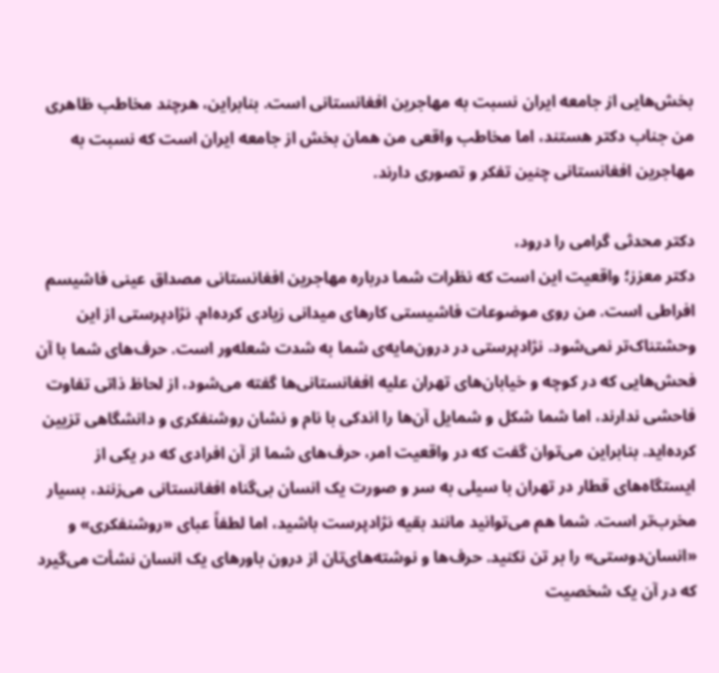بخش‌هایی از جامعه ایران نسبت به مهاجرین افغانستانی است. بنابراین، هرچند مخاطب ظاهری من جناب دکتر هستند، اما مخاطب واقعی من همان بخش از جامعه ایران است که نسبت به مهاجرین افغانستانی چنین تفکر و تصوری دارند.

دکتر محدثی گرامی را درود،
دکتر معزز؛ واقعیت این است که نظرات شما درباره مهاجرین افغانستانی مصداق عینی فاشیسم افراطی است. من روی موضوعات فاشیستی کارهای میدانی زیادی کرده‌ام. نژادپرستی از این وحشتناک‌تر نمی‌شود. نژادپرستی در درون‌مایه‌ی شما به شدت شعله‌ور است. حرف‌های شما با آن فحش‌هایی که در کوچه و خیابان‌های تهران علیه افغانستانی‌ها گفته می‌شود، از لحاظ ذاتی تفاوت فاحشی ندارند، اما شما شکل و شمایل آن‌ها را اندکی با نام و نشان روشنفکری و دانشگاهی تزیین کرده‌اید. بنابراین می‌توان گفت که در واقعیت امر، حرف‌های شما از آن افرادی که در یکی از ایستگاه‌های قطار در تهران با سیلی به سر و صورت یک انسان بی‌گناه افغانستانی می‌زنند، بسیار مخرب‌تر است. شما هم می‌توانید مانند بقیه نژادپرست باشید، اما لطفاً عبای «روشنفکری» و «انسان‌دوستی» را بر تن نکنید. حرف‌ها و نوشته‌های‌تان از درون باورهای یک انسان نشأت می‌گیرد که در آن یک شخصیت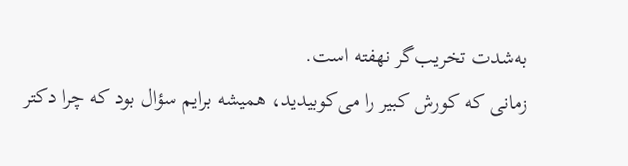به‌شدت تخریب‌گر نهفته است.
زمانی که کورش کبیر را می‌کوبیدید، همیشه برایم سؤال بود که چرا دکتر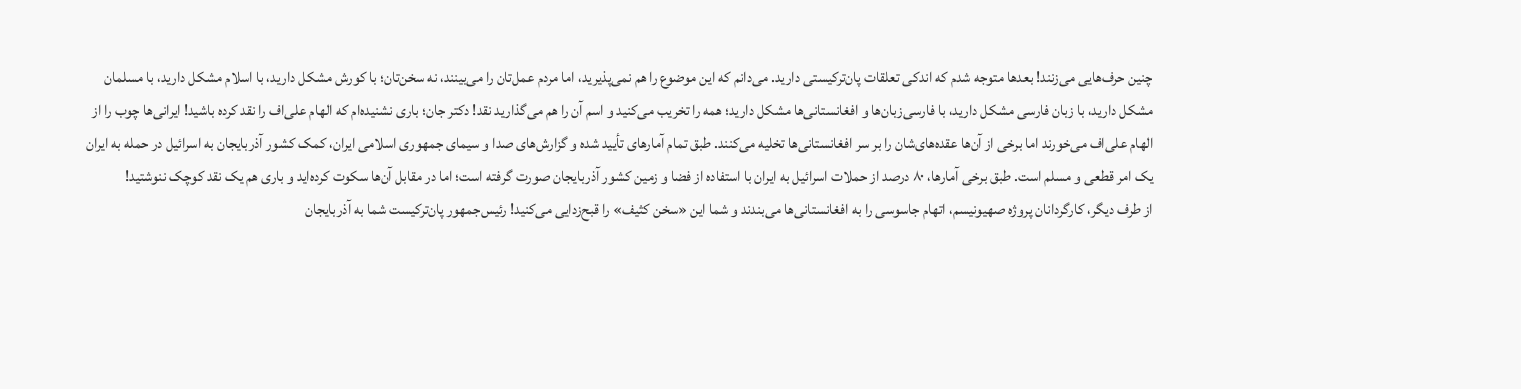چنین حرف‌هایی می‌زنند! بعدها متوجه شدم که اندکی تعلقات پان‌ترکیستی دارید. می‌دانم که این موضوع را هم نمی‌پذیرید، اما مردم عمل‌تان را می‌بینند، نه سخن‌تان؛ با کورش مشکل دارید، با اسلام مشکل دارید، با مسلمان مشکل دارید، با زبان فارسی مشکل دارید، با فارسی‌زبان‌ها و افغانستانی‌ها مشکل دارید؛ همه را تخریب می‌کنید و اسم آن را هم می‌گذارید نقد! دکتر جان؛ باری نشنیده‌ام که الهام علی‌اف را نقد کرده باشید! ایرانی‌ها چوب را از الهام علی‌اف می‌خورند اما برخی از آن‌ها عقده‌های‌شان را بر سر افغانستانی‌ها تخلیه می‌کنند. طبق تمام آمارهای تأیید شده و گزارش‌های صدا و سیمای جمهوری اسلامی ایران، کمک کشور آذربایجان به اسرائیل در حمله به ایران یک امر قطعی و مسلم است. طبق برخی آمارها، ۸۰ درصد از حملات اسرائیل به ایران با استفاده از فضا و زمین کشور آذربایجان صورت گرفته است؛ اما در مقابل آن‌ها سکوت کرده‌اید و باری هم یک نقد کوچک ننوشتید!
از طرف دیگر، کارگردانان پروژه صهیونیسم، اتهام جاسوسی را به افغانستانی‌ها می‌بندند و شما این «سخن کثیف» را قبح‌زدایی می‌کنید! رئیس‌جمهور پان‌ترکیست شما به آذربایجان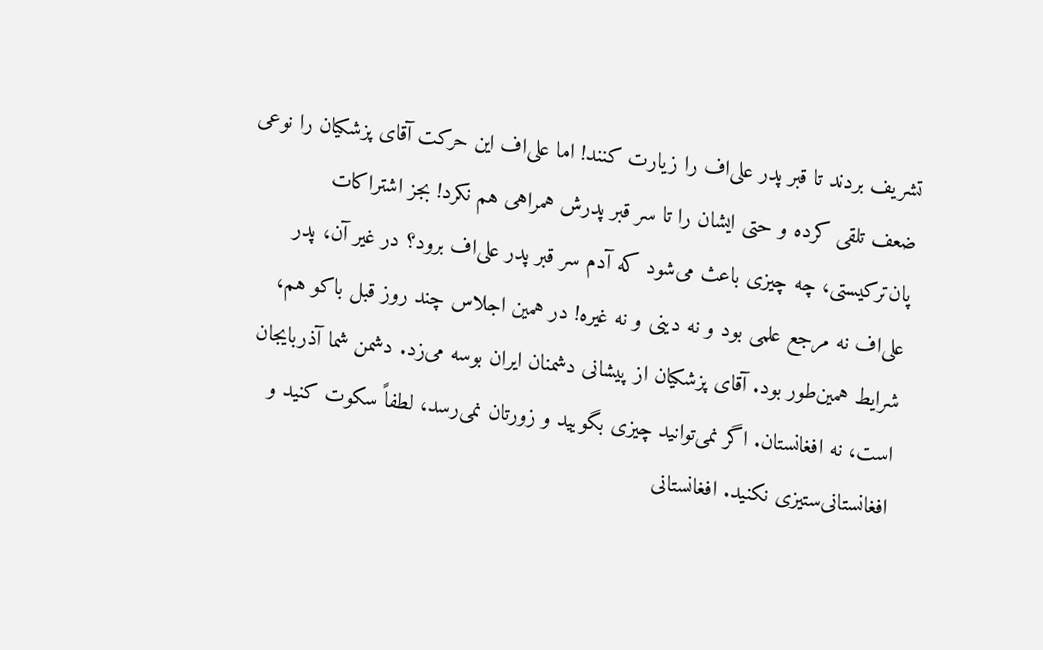تشریف بردند تا قبر پدر علی‌اف را زیارت کنند! اما علی‌اف این حرکت آقای پزشکیان را نوعی ضعف تلقی کرده و حتی ایشان را تا سر قبر پدرش همراهی هم نکرد! بجز اشتراکات پان‌ترکیستی، چه چیزی باعث می‌شود که آدم سر قبر پدر علی‌اف برود؟ در غیر آن، پدر علی‌اف نه مرجع علمی بود و نه دینی و نه غیره! در همین اجلاس چند روز قبل باکو هم، شرایط همین‌طور بود. آقای پزشکیان از پیشانی دشمنان ایران بوسه می‌زد. دشمن شما آذربایجان است، نه افغانستان. اگر نمی‌توانید چیزی بگویید و زورتان نمی‌رسد، لطفاً سکوت کنید و افغانستانی‌ستیزی نکنید. افغانستانی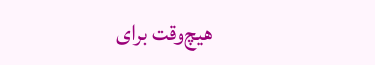هیچ‌وقت برای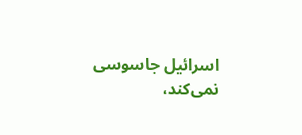اسرائیل جاسوسی نمی‌کند،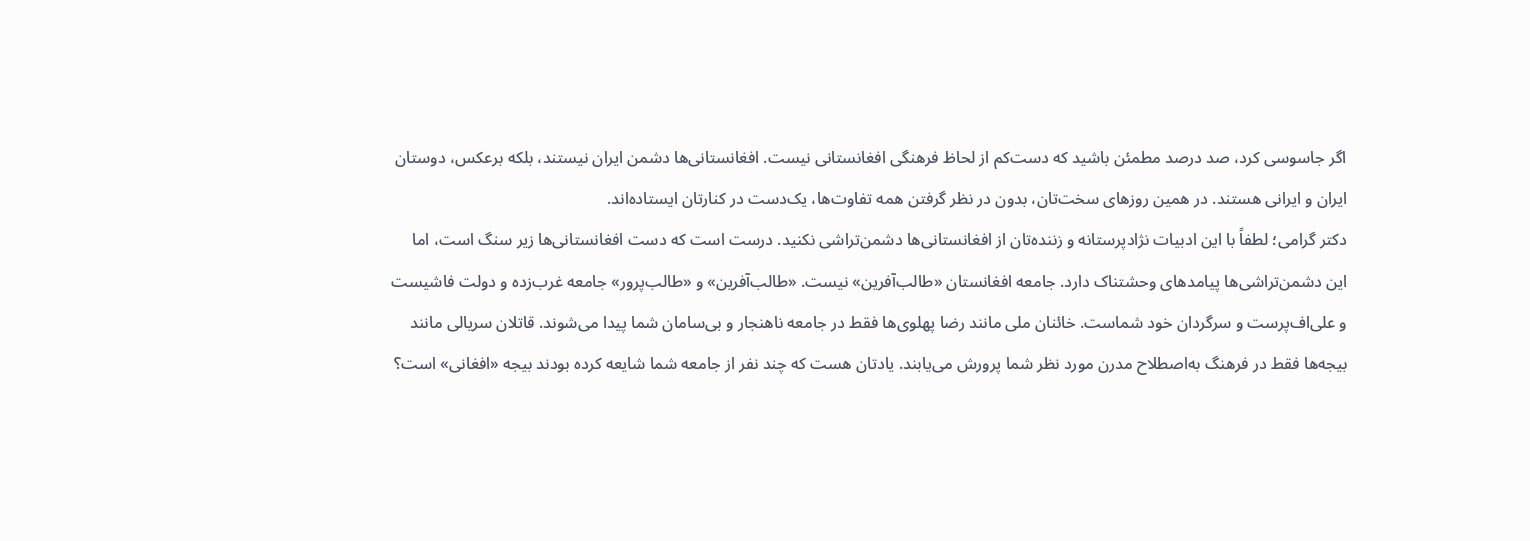اگر جاسوسی کرد، صد درصد مطمئن باشید که دست‌کم از لحاظ فرهنگی افغانستانی نیست. افغانستانی‌ها دشمن ایران نیستند، بلکه برعکس، دوستان ایران و ایرانی هستند. در همین روزهای سخت‌تان، بدون در نظر گرفتن همه تفاوت‌ها، یک‌دست در کنار‌تان ایستاده‌اند.
دکتر گرامی؛ لطفاً با این ادبیات نژادپرستانه و زننده‌تان از افغانستانی‌ها دشمن‌تراشی نکنید. درست است که دست افغانستانی‌ها زیر سنگ است، اما این دشمن‌تراشی‌ها پیامدهای وحشتناک دارد. جامعه افغانستان «طالب‌آفرین» نیست. «طالب‌آفرین» و «طالب‌پرور» جامعه غرب‌زده و دولت فاشیست و علی‌اف‌پرست و سرگردان خود شماست. خائنان ملی مانند رضا پهلوی‌ها فقط در جامعه ناهنجار و بی‌سامان شما پیدا می‌شوند. قاتلان سریالی مانند بیجه‌ها فقط در فرهنگ به‌اصطلاح مدرن مورد نظر شما پرورش می‌یابند. یادتان هست که چند نفر از جامعه شما شایعه کرده بودند بیجه «افغانی» است؟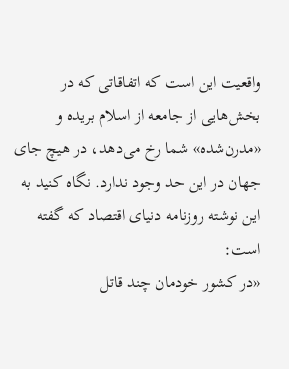واقعیت این است که اتفاقاتی که در بخش‌هایی از جامعه از اسلام بریده و «مدرن‌شده» شما رخ می‌دهد، در هیچ جای جهان در این حد وجود ندارد. نگاه کنید به این نوشته روزنامه دنیای اقتصاد که گفته است:
«در کشور خودمان چند قاتل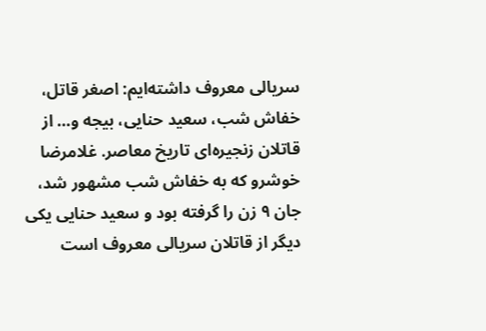سریالی معروف داشته‌ایم: اصغر قاتل، خفاش شب، سعید حنایی، بیجه و… از قاتلان زنجیره‌ای تاریخ معاصر. غلامرضا خوشرو که به خفاش شب مشهور شد، جان ۹ زن را گرفته بود و سعید حنایی یکی دیگر از قاتلان سریالی معروف است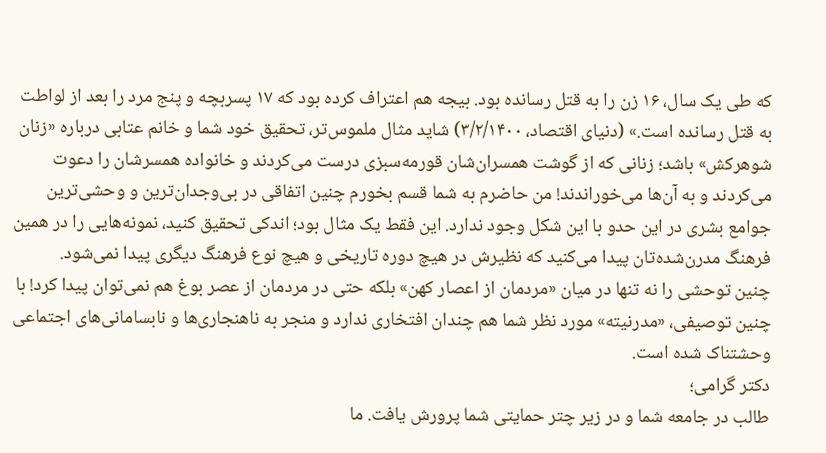که طی یک سال، ۱۶ زن را به قتل رسانده بود. بیجه هم اعتراف کرده بود که ۱۷ پسربچه و پنج مرد را بعد از لواطت به قتل رسانده است.» (دنیای اقتصاد، ۳/۲/۱۴۰۰) شاید مثال ملموس‌تر، تحقیق خود شما و خانم عتابی درباره «زنان شوهرکش» باشد؛ زنانی که از گوشت همسران‌شان قورمه‌سبزی درست می‌کردند و خانواده همسرشان را دعوت می‌کردند و به آن‌ها می‌خوراندند! من حاضرم به شما قسم بخورم چنین اتفاقی در بی‌وجدان‌ترین و وحشی‌ترین جوامع بشری در این حدو با این شکل وجود ندارد. این فقط یک مثال بود؛ اندکی تحقیق کنید، نمونه‌هایی را در همین فرهنگ مدرن‌شده‌تان پیدا می‌کنید که نظیرش در هیچ دوره تاریخی و هیچ نوع فرهنگ دیگری پیدا نمی‌شود.
چنین توحشی را نه تنها در میان «مردمان از اعصار کهن» بلکه حتی در مردمان از عصر بوغ هم نمی‌توان پیدا کرد! با چنین توصیفی، «مدرنیته» مورد نظر شما هم چندان افتخاری ندارد و منجر به ناهنجاری‌ها و نابسامانی‌های اجتماعی وحشتناک شده است.
دکتر گرامی؛
طالب در جامعه شما و در زیر چتر حمایتی شما پرورش یافت. ما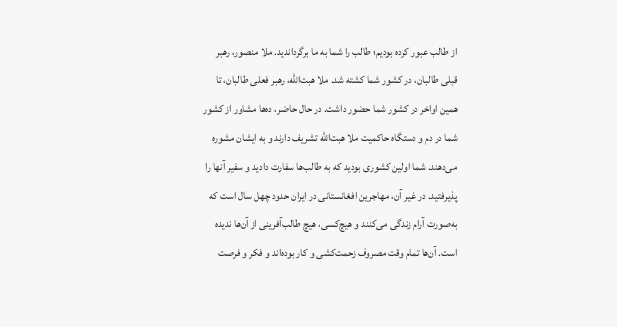از طالب عبور کرده بودیم؛ طالب را شما به ما برگرداندید. ملا منصور، رهبر قبلی طالبان، در کشور شما کشته شد. ملا هبت‌الله، رهبر فعلی طالبان، تا همین اواخر در کشور شما حضور داشت. در حال حاضر، ده‌ها مشاور از کشور شما در دم و دستگاه حاکمیت ملا هبت‌الله تشریف دارند و به ایشان مشوره می‌دهند. شما اولین کشوری بودید که به طالب‌ها سفارت دادید و سفیر آنها را پذیرفتید. در غیر آن، مهاجرین افغانستانی در ایران حدود چهل سال است که به‌صورت آرام زندگی می‌کنند و هیچ‌کسی، هیچ طالب‌آفرینی از آن‌ها ندیده است. آن‌ها تمام وقت مصروف زحمت‌کشی و کار بوده‌اند و فکر و فرصت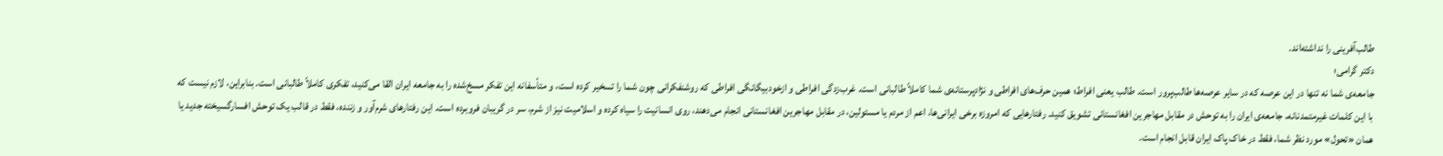طالب‌آفرینی را نداشته‌اند.
دکتر گرامی؛
جامعه‌ی شما نه تنها در این عرصه که در سایر عرصه‌ها طالب‌پرور است. طالب یعنی افراط؛ همین حرف‌های افراطی و نژادپرستانه‌ی شما کاملاً طالبانی است. غرب‌زدگی افراطی و ازخودبیگانگی افراطی که روشنفکرانی چون شما را تسخیر کرده است، و متأسفانه این تفکر مسخ‌شده را به جامعه ایران القا می‌کنید، تفکری کاملاً طالبانی است. بنابراین، لازم نیست که با این کلمات غیرمتمدنانه، جامعه‌ی ایران را به توحش در مقابل مهاجرین افغانستانی تشویق کنید. رفتارهایی که امروزه برخی ایرانی‌ها، اعم از مردم یا مسئولین، در مقابل مهاجرین افغانستانی انجام می‌دهند، روی انسانیت را سیاه کرده و اسلامیت نیز از شرم، سر در گریبان فروبرده است. این رفتارهای شرم‌آور و زننده، فقط در قالب یک توحش افسارگسیخته جدید یا همان «تحول» مورد نظر شما، فقط در خاک پاک ایران قابل انجام است.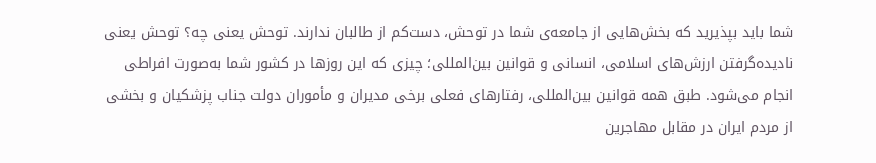شما باید بپذیرید که بخش‌هایی از جامعه‌ی شما در توحش، دست‌کم از طالبان ندارند. توحش یعنی چه؟ توحش یعنی نادیده‌گرفتن ارزش‌های اسلامی، انسانی و قوانین بین‌المللی؛ چیزی که این روزها در کشور شما به‌صورت افراطی انجام می‌شود. طبق همه قوانین بین‌المللی، رفتارهای فعلی برخی مدیران و مأموران دولت جناب پزشکیان و بخشی از مردم ایران در مقابل مهاجرین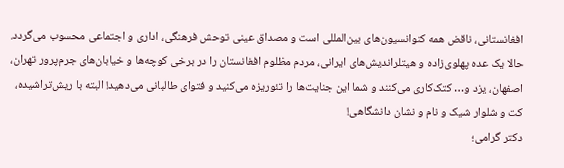افغانستانی، ناقض همه کنوانسیون‌های بین‌المللی است و مصداق عینی توحش فرهنگی، اداری و اجتماعی محسوب می‌گردد. حالا یک عده پهلوی‌زاده و هیتلراندیش‌های ایرانی، مردم مظلوم افغانستان را در برخی کوچه‌ها و خیابان‌های جرم‌پرور تهران، اصفهان، یزد و… کتک‌کاری می‌کنند و شما این جنایت‌ها را تئوریزه می‌کنید و فتوای طالبانی می‌دهید! البته با ریش‌تراشیده، کت‌ و شلوار شیک و نام و نشان دانشگاهی!
دکتر گرامی؛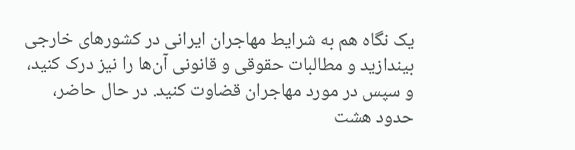یک نگاه هم به شرایط مهاجران ایرانی در کشورهای خارجی بیندازید و مطالبات حقوقی و قانونی آن‌ها را نیز درک کنید، و سپس در مورد مهاجران قضاوت کنید. در حال حاضر، حدود هشت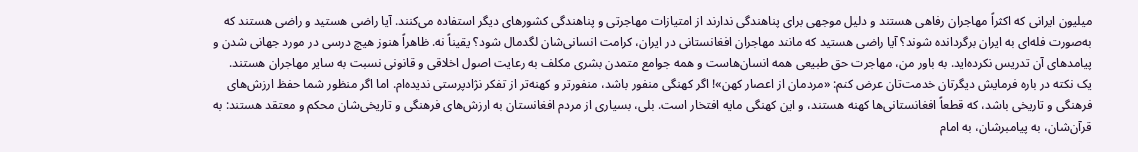میلیون ایرانی که اکثراً مهاجران رفاهی هستند و دلیل موجهی برای پناهندگی ندارند از امتیازات مهاجرتی و پناهندگی کشورهای دیگر استفاده می‌کنند. آیا راضی هستید و راضی هستند که به‌صورت فله‌ای به ایران برگردانده شوند؟ آیا راضی هستید که مانند مهاجران افغانستانی در ایران، کرامت انسانی‌شان لگدمال شود؟ یقیناً نه. ظاهراً هنوز هیچ درسی در مورد جهانی شدن و پیامدهای آن تدریس نکرده‌اید. به باور من، مهاجرت حق طبیعی همه انسان‌هاست و همه جوامع متمدن بشری مکلف به رعایت اصول اخلاقی و قانونی نسبت به سایر مهاجران هستند.
یک نکته در باره فرمایش دیگر‌تان خدمت‌تان عرض کنم: «مردمان از اعصار کهن»! اگر کهنگی منفور باشد، منفورتر و کهنه‌تر از تفکر نژادپرستی ندیده‌ام. اما اگر منظور شما حفظ ارزش‌های فرهنگی و تاریخی باشد، که قطعاً افغانستانی‌ها کهنه هستند، و این کهنگی مایه افتخار است. بلی، بسیاری از مردم افغانستان به ارزش‌های فرهنگی و تاریخی‌شان محکم و معتقد هستند: به قرآن‌شان، به پیامبرشان، به امام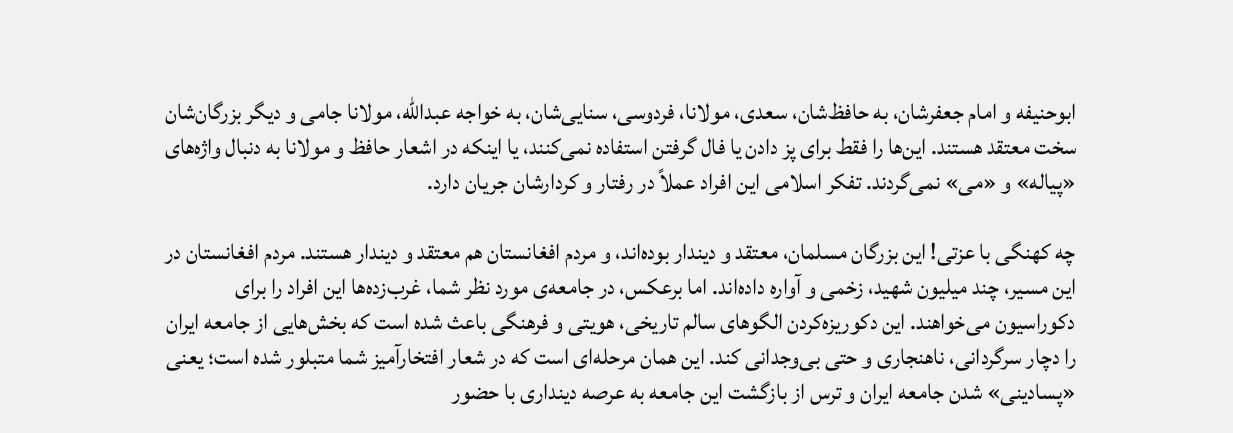ابوحنیفه و امام جعفرشان، به حافظ‌شان، سعدی، مولانا، فردوسی، سنایی‌شان، به خواجه عبدالله، مولانا جامی و دیگر بزرگان‌شان سخت معتقد هستند. این‌ها را فقط برای پز دادن یا فال گرفتن استفاده نمی‌کنند، یا اینکه در اشعار حافظ و مولانا به دنبال واژه‌های «پیاله» و «می» نمی‌گردند. تفکر اسلامی این افراد عملاً در رفتار و کردارشان جریان دارد.

چه کهنگی با عزتی! این بزرگان مسلمان، معتقد و دیندار بوده‌اند، و مردم افغانستان هم معتقد و دیندار هستند. مردم افغانستان در این مسیر، چند میلیون شهید، زخمی و آواره داده‌اند. اما برعکس، در جامعه‌ی مورد نظر شما، غرب‌زده‌ها این افراد را برای دکوراسیون می‌خواهند. این دکوریزه‌کردن الگوهای سالم تاریخی، هویتی و فرهنگی باعث شده است که بخش‌هایی از جامعه ایران را دچار سرگردانی، ناهنجاری و حتی بی‌وجدانی کند. این همان مرحله‌ای است که در شعار افتخارآمیز شما متبلور شده است؛ یعنی «پسادینی» شدن جامعه ایران و ترس از بازگشت این جامعه به عرصه دینداری با حضور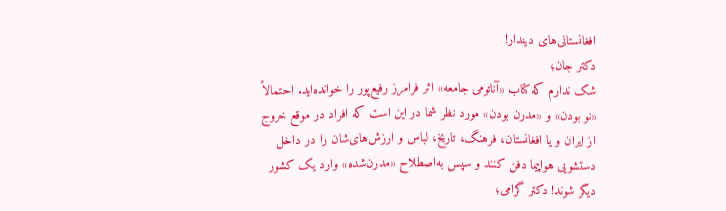افغانستانی‌های دیندار!
دکتر جان؛
شک ندارم که کتاب «آناتومی جامعه» اثر فرامرز رفیع‌پور را خوانده‌اید. احتمالاً «نو بودن» و «مدرن بودن» مورد نظر شما در این است که افراد در موقع خروج از ایران و یا افغانستان، فرهنگ، تاریخ، لباس و ارزش‌های‌شان را در داخل دستشویی هواپیما دفن کنند و سپس به‌اصطلاح «مدرن‌شده» وارد یک کشور دیگر شوند! دکتر گرامی؛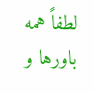لطفاً همه باورها و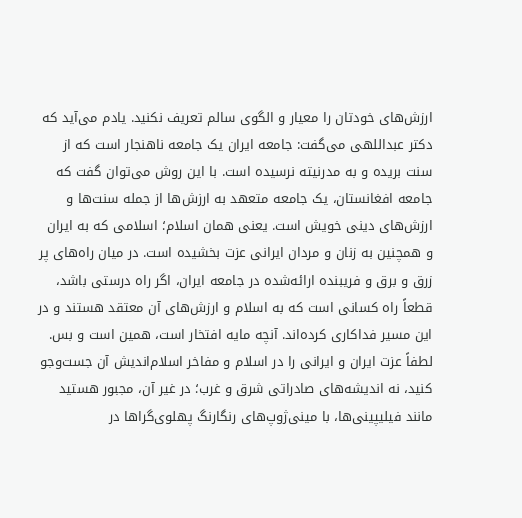ارزش‌های خودتان را معیار و الگوی سالم تعریف نکنید. یادم می‌آید که دکتر عبداللهی می‌گفت: جامعه ایران یک جامعه ناهنجار است که از سنت بریده و به مدرنیته نرسیده است. با این روش می‌توان گفت که جامعه افغانستان، یک جامعه متعهد به ارزش‌ها از جمله سنت‌ها و ارزش‌های دینی خویش است. یعنی همان اسلام؛ اسلامی که به ایران و همچنین به زنان و مردان ایرانی عزت بخشیده است. در میان راه‌های پر زرق و برق و فریبنده ارائه‌شده در جامعه ایران، اگر راه درستی باشد، قطعاً راه کسانی است که به اسلام و ارزش‌های آن معتقد هستند و در این مسیر فداکاری کرده‌اند. آنچه مایه افتخار است، همین است و بس.
لطفاً عزت ایران و ایرانی را در اسلام و مفاخر اسلام‌اندیش آن جست‌وجو کنید، نه اندیشه‌های صادراتی شرق و غرب؛ در غیر آن، مجبور هستید مانند فیلیپینی‌ها، با مینی‌ژوپ‌های رنگارنگ پهلوی‌گراها در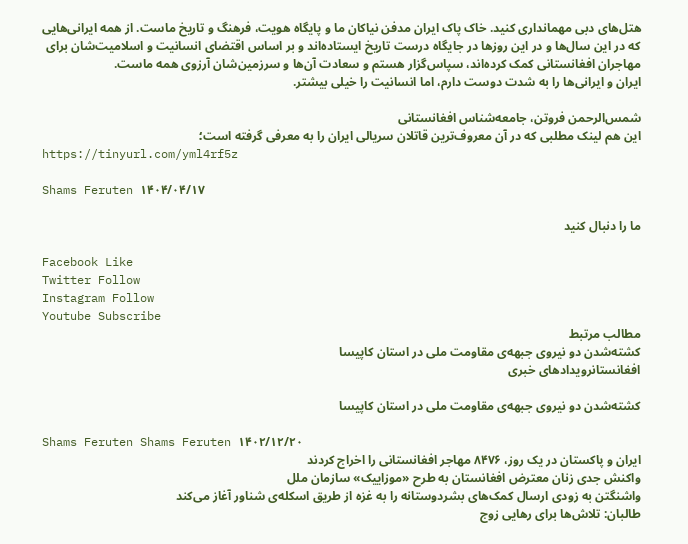هتل‌های دبی مهمانداری کنید. خاک پاک ایران مدفن نیاکان ما و پایگاه هویت، فرهنگ و تاریخ ماست. از همه ایرانی‌هایی که در این سال‌ها و در این روزها در جایگاه درست تاریخ ایستاده‌اند و بر اساس اقتضای انسانیت و اسلامیت‌شان برای مهاجران افغانستانی کمک کرده‌اند، سپاس‌گزار هستم و سعادت آن‌ها و سرزمین‌شان آرزوی همه ماست.
ایران و ایرانی‌ها را به شدت دوست دارم، اما انسانیت را خیلی بیشتر.

شمس‌الرحمن فروتن، جامعه‌شناس افغانستانی
این هم لینک مطلبی که در آن معروف‌ترین قاتلان سریالی ایران را به معرفی گرفته است؛
https://tinyurl.com/yml4rf5z

Shams Feruten ۱۴۰۴/۰۴/۱۷

ما را دنبال کنید

Facebook Like
Twitter Follow
Instagram Follow
Youtube Subscribe
مطالب مرتبط
کشته‌شدن دو نیروی جبهه‌ی مقاومت ملی در استان کاپیسا
افغانستانرویدادهای خبری

کشته‌شدن دو نیروی جبهه‌ی مقاومت ملی در استان کاپیسا

Shams Feruten Shams Feruten ۱۴۰۲/۱۲/۲۰
ایران و پاکستان در یک روز، ۸۴۷۶ مهاجر افغانستانی را اخراج کردند
واکنش جدی زنان معترض افغانستان به طرح «موزاییک» سازمان ملل
واشنگتن به زودی ارسال کمک‌های بشردوستانه را به غزه از طریق اسکله‌ی شناور آغاز می‌کند
طالبان: تلاش‌ها برای رهایی زوج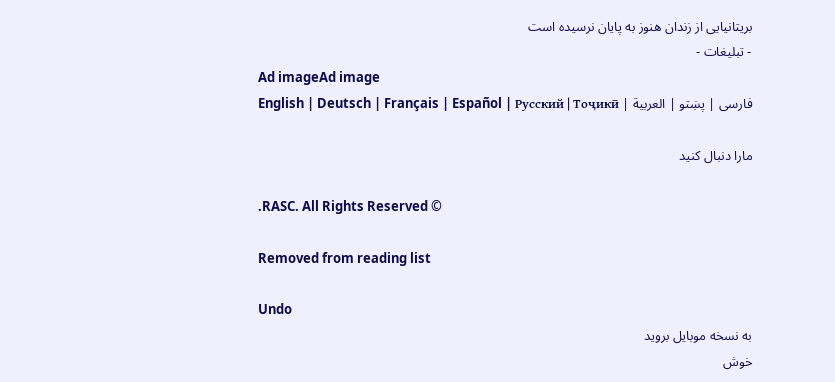بریتانیایی از زندان هنوز به پایان نرسیده است
- تبلیغات -
Ad imageAd image
فارسی | پښتو | العربية | English | Deutsch | Français | Español | Русский | Тоҷикӣ

مارا دنبال کنید

.RASC. All Rights Reserved ©

Removed from reading list

Undo
به نسخه موبایل بروید
خوش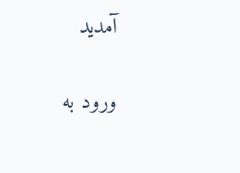آمدید

ورود به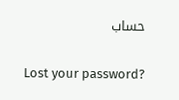حساب

Lost your password?